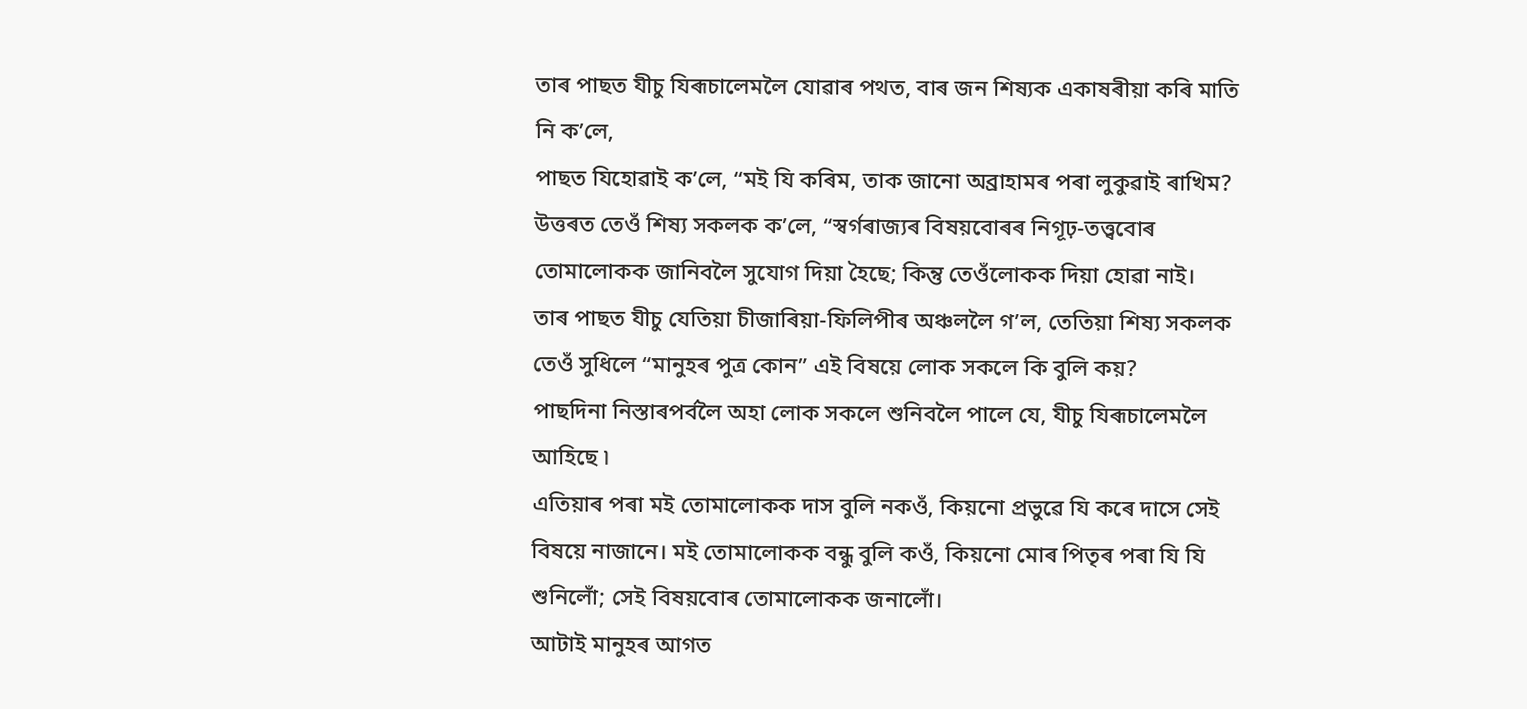তাৰ পাছত যীচু যিৰূচালেমলৈ যোৱাৰ পথত, বাৰ জন শিষ্যক একাষৰীয়া কৰি মাতি নি ক’লে,
পাছত যিহোৱাই ক’লে, “মই যি কৰিম, তাক জানো অব্ৰাহামৰ পৰা লুকুৱাই ৰাখিম?
উত্তৰত তেওঁ শিষ্য সকলক ক’লে, “স্বৰ্গৰাজ্যৰ বিষয়বোৰৰ নিগূঢ়-তত্ত্ববোৰ তোমালোকক জানিবলৈ সুযোগ দিয়া হৈছে; কিন্তু তেওঁলোকক দিয়া হোৱা নাই।
তাৰ পাছত যীচু যেতিয়া চীজাৰিয়া-ফিলিপীৰ অঞ্চললৈ গ’ল, তেতিয়া শিষ্য সকলক তেওঁ সুধিলে “মানুহৰ পুত্ৰ কোন” এই বিষয়ে লোক সকলে কি বুলি কয়?
পাছদিনা নিস্তাৰপৰ্বলৈ অহা লোক সকলে শুনিবলৈ পালে যে, যীচু যিৰূচালেমলৈ আহিছে ৷
এতিয়াৰ পৰা মই তোমালোকক দাস বুলি নকওঁ, কিয়নো প্ৰভুৱে যি কৰে দাসে সেই বিষয়ে নাজানে। মই তোমালোকক বন্ধু বুলি কওঁ, কিয়নো মোৰ পিতৃৰ পৰা যি যি শুনিলোঁ; সেই বিষয়বোৰ তোমালোকক জনালোঁ।
আটাই মানুহৰ আগত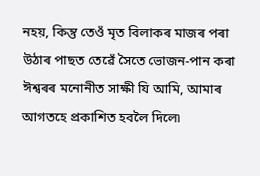নহয়, কিন্তু তেওঁ মৃত বিলাকৰ মাজৰ পৰা উঠাৰ পাছত তেৱেঁ সৈতে ভোজন-পান কৰা ঈশ্বৰৰ মনোনীত সাক্ষী যি আমি, আমাৰ আগতহে প্ৰকাশিত হবলৈ দিলে৷